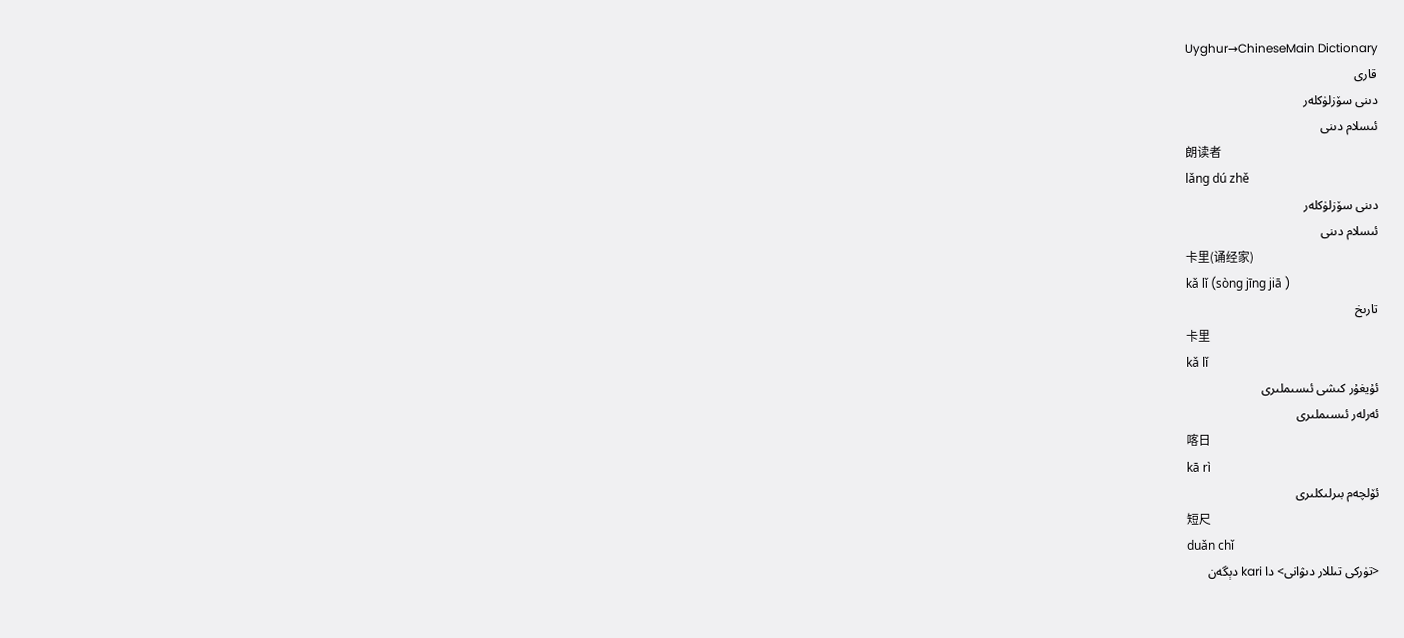Uyghur→ChineseMain Dictionary
قارى
دىنى سۆزلۈكلەر
ئىسلام دىنى
朗读者
lǎng dú zhě
دىنى سۆزلۈكلەر
ئىسلام دىنى
卡里(诵经家)
kǎ lǐ (sòng jīng jiā )
تارىخ
卡里
kǎ lǐ
ئۇيغۇر كىشى ئىسىملىرى
ئەرلەر ئىسىملىرى
喀日
kā rì
ئۆلچەم بىرلىكلىرى
短尺
duǎn chǐ
<تۈركى تىللار دىۋانى> دا kari دېگەن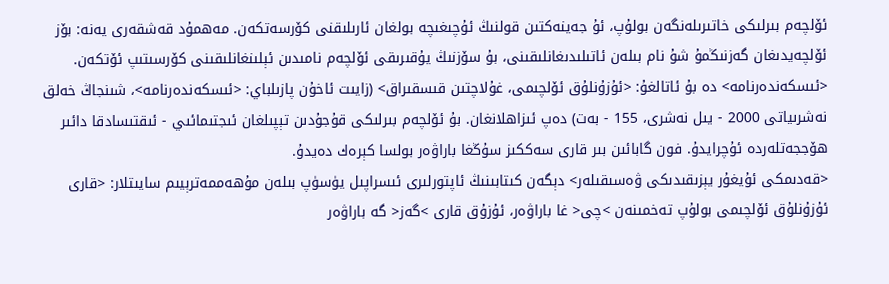ئۆلچەم بىرلىكى خاتىرىلەنگەن بولۇپ، ئۇ جەينەكتىن قولنىڭ ئۇچىغىچە بولغان ئارىلىقنى كۆرسەتكەن. مەھمۇد قەشقەرى يەنە: بۆز ئۆلچەيدىغان گەزنىڭمۇ شۇ نام بىلەن ئاتىلىدىغانلىقىنى، بۇ سۆزنىڭ يۇقىرىقى ئۆلچەم نامىدىن ئېلىنغانلىقىنى كۆرسىتىپ ئۆتكەن. <ئىسكەندەرنامە> دە بۇ ئاتالغۇ: <ئۇزۇنلۇق ئۆلچىمى، غۇلاچتىن قىسقىراق> (زايىت ئاخۇن پازىلباي: <ئىسكەندەرنامە>، شىنجاڭ خەلق نەشرىياتى 2000 - يىل نەشرى، 155 - بەت) دەپ ئىزاھلانغان. بۇ ئۆلچەم بىرلىكى قۇجۇدىن تېپىلغان ئىجتىمائىي - ئىقتىسادقا دائىر ھۆججەتلەردە ئۇچرايدۇ. فون گابائىن بىر قارى سەككىز سۇڭغا باراۋەر بولسا كېرەك دەيدۇ.
<قەدىمكى ئۇيغۇر يېزىقىدىكى ۋەسىقىلەر> دېگەن كىتابىنىڭ ئاپتورلىرى ئىسراپىل يۈسۈپ بىلەن مۇھەممەترېيىم سايىتلار: <قارى ئۇزۇنلۇق ئۆلچىمى بولۇپ تەخمىنەن >چى< غا باراۋەر، ئۇزۇق قارى >گەز< گە باراۋەر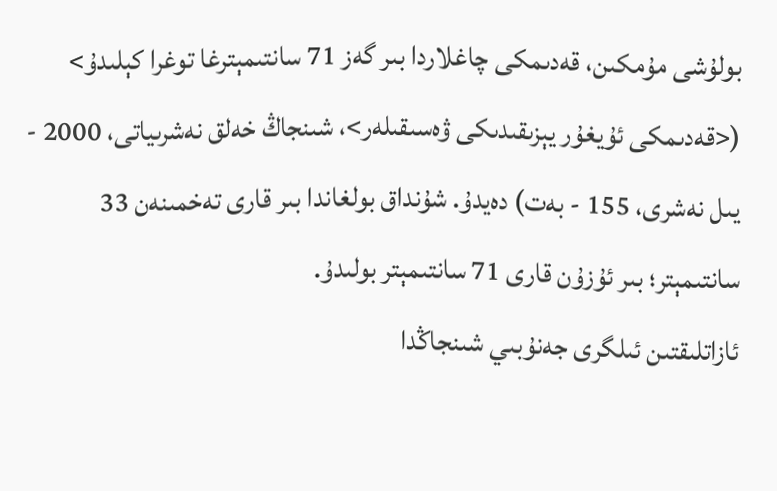بولۇشى مۇمكىن، قەدىمكى چاغلاردا بىر گەز 71 سانتىمېترغا توغرا كېلىدۇ> (<قەدىمكى ئۇيغۇر يېزىقىدىكى ۋەسىقىلەر>، شىنجاڭ خەلق نەشرىياتى، 2000 - يىل نەشرى، 155 - بەت) دەيدۇ. شۇنداق بولغاندا بىر قارى تەخمىنەن 33 سانتىمېتر؛ بىر ئۇزۇن قارى 71 سانتىمېتر بولىدۇ.
ئازاتلىقتىن ئىلگرى جەنۇبىي شىنجاڭدا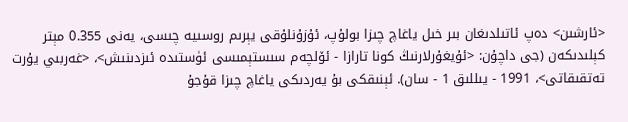<ئارشىن> دەپ ئاتىلدىغان بىر خىل ياغاچ چىزا بولۇپ، ئۇزۇنلۇقى يېرىم روسىيە چىسى، يەنى 0.355 مېتر كېلىدىكەن (جى داچۇن: <ئۇيغۇرلارنىڭ كونا تارازا - ئۆلچەم سىستېمىسى ئۈستىدە ئىزدىنىش>، <غەربىي يۇرت تەتقىقاتى>، 1991 - يىللىق 1 - سان). ئېنىقكى بۇ يەردىكى ياغاچ چىزا قۇجۇ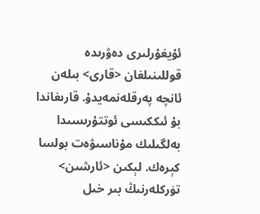ئۇيغۇرلىرى دەۋرىدە قوللىنىلغان <قارى> بىلەن ئانچە پەرقلەنمەيدۇ. قارىغاندا بۇ ئىككىسى ئوتتۇرىسىدا بەلگىلىك مۇناسىۋەت بولسا كېرەك. لېكىن <ئارشىن> تۈركلەرنىڭ بىر خىل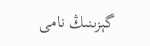گېزىنىڭ نامى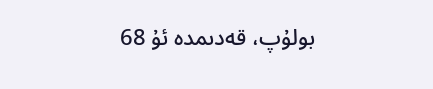بولۇپ، قەدىمدە ئۇ 68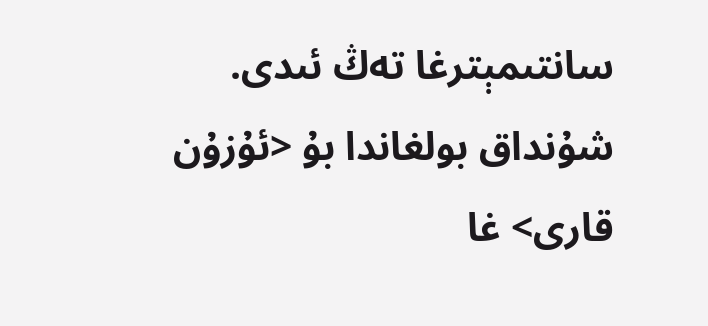سانتىمېترغا تەڭ ئىدى. شۇنداق بولغاندا بۇ <ئۇزۇن قارى> غا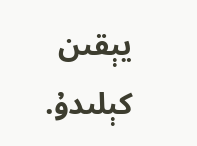يېقىن كېلىدۇ.